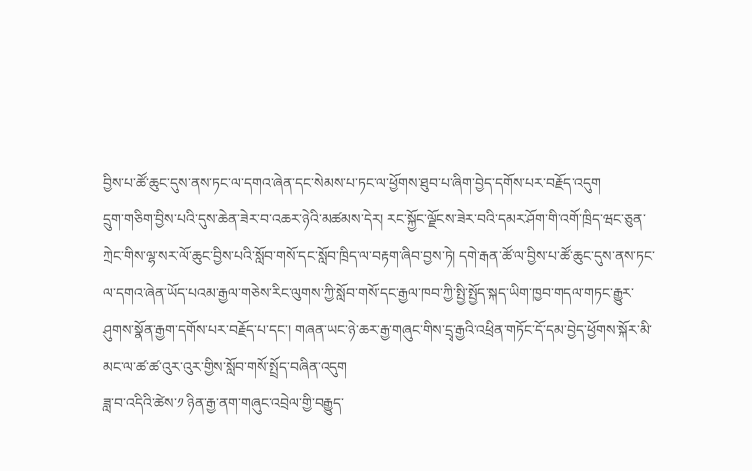བྱིས་པ་ཚོ་ཆུང་དུས་ནས་ཏང་ལ་དགའ་ཞེན་དང་སེམས་པ་ཏང་ལ་ཕྱོགས་ཐུབ་པ་ཞིག་བྱེད་དགོས་པར་བརྗོད་འདུག
དྲུག་གཅིག་བྱིས་པའི་དུས་ཆེན་ཟེར་བ་འཆར་ཉེའི་མཚམས་དེར། རང་སྐྱོང་ལྗོངས་ཟེར་བའི་དམར་ཤོག་གི་འགོ་ཁྲིད་ཝང་ཅུན་ཀྲེང་གིས་ལྷ་སར་ལོ་ཆུང་བྱིས་པའི་སློབ་གསོ་དང་སློབ་ཁྲིད་ལ་བརྟག་ཞིབ་བྱས་ཏེ། དགེ་རྒན་ཚོ་ལ་བྱིས་པ་ཚོ་ཆུང་དུས་ནས་ཏང་ལ་དགའ་ཞེན་ཡོད་པའམ་རྒྱལ་གཅེས་རིང་ལུགས་ཀྱི་སློབ་གསོ་དང་རྒྱལ་ཁབ་ཀྱི་སྤྱི་སྤྱོད་སྐད་ཡིག་ཁྱབ་གདལ་གཏང་རྒྱུར་ཤུགས་སྣོན་རྒྱག་དགོས་པར་བརྗོད་པ་དང་། གཞན་ཡང་ཉེ་ཆར་རྒྱ་གཞུང་གིས་དྲྭ་རྒྱའི་འཕྲིན་གཏོང་དོ་དམ་བྱེད་ཕྱོགས་སྐོར་མི་མང་ལ་ཚ་ཚ་འུར་འུར་གྱིས་སློབ་གསོ་སྤྲོད་བཞིན་འདུག
ཟླ་བ་འདིའི་ཚེས་༡ ཉིན་རྒྱ་ནག་གཞུང་འབྲེལ་གྱི་བརྒྱུད་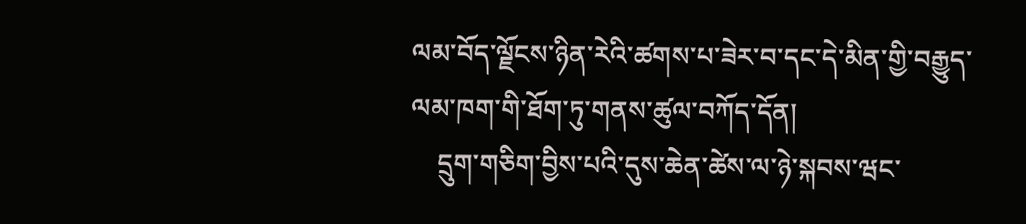ལམ་བོད་ལྗོངས་ཉིན་རེའི་ཚགས་པ་ཟེར་བ་དང་དེ་མིན་གྱི་བརྒྱུད་ལམ་ཁག་གི་ཐོག་ཏུ་གནས་ཚུལ་བཀོད་དོན།
    དྲུག་གཅིག་བྱིས་པའི་དུས་ཆེན་ཚེས་ལ་ཉེ་སྐབས་ཝང་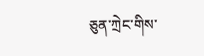ཅུན་ཀྲེང་གིས་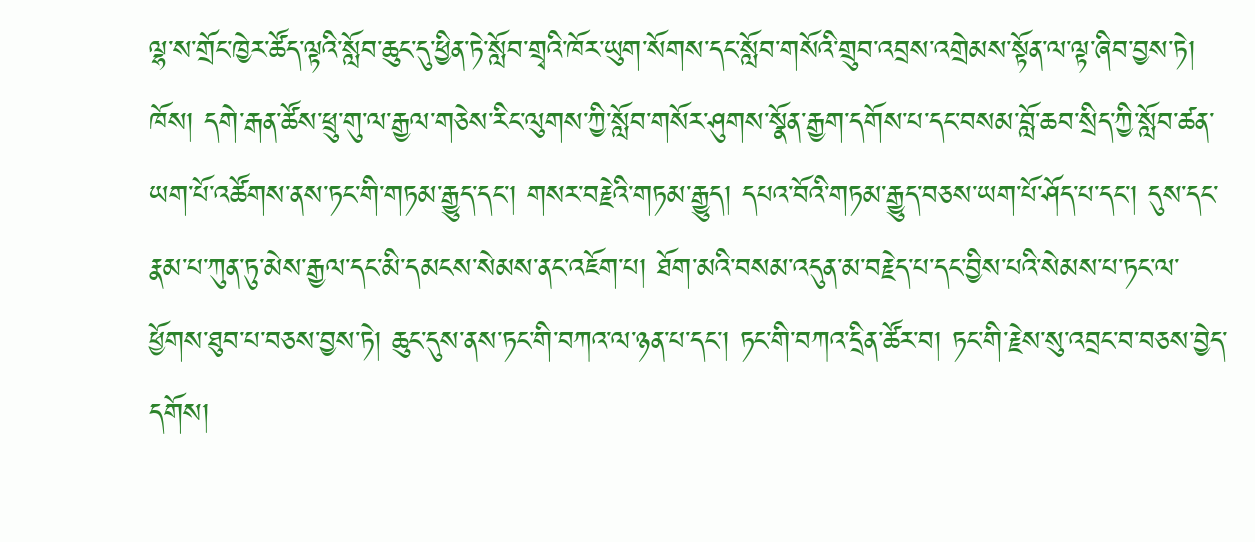ལྷ་ས་གྲོང་ཁྱེར་ཚོད་ལྟའི་སློབ་ཆུང་དུ་ཕྱིན་ཏེ་སློབ་གྲྭའི་ཁོར་ཡུག་སོགས་དང་སློབ་གསོའི་གྲུབ་འབྲས་འགྲེམས་སྟོན་ལ་ལྟ་ཞིབ་བྱས་ཏེ། ཁོས། དགེ་རྒན་ཚོས་ཕྲུ་གུ་ལ་རྒྱལ་གཅེས་རིང་ལུགས་ཀྱི་སློབ་གསོར་ཤུགས་སྣོན་རྒྱག་དགོས་པ་དང་བསམ་བློ་ཆབ་སྲིད་ཀྱི་སློབ་ཚན་ཡག་པོ་འཚོགས་ནས་ཏང་གི་གཏམ་རྒྱུད་དང་། གསར་བརྗེའི་གཏམ་རྒྱུད། དཔའ་བོའི་གཏམ་རྒྱུད་བཅས་ཡག་པོ་ཤོད་པ་དང་། དུས་དང་རྣམ་པ་ཀུན་ཏུ་མེས་རྒྱལ་དང་མི་དམངས་སེམས་ནང་འཇོག་པ། ཐོག་མའི་བསམ་འདུན་མ་བརྗེད་པ་དང་བྱིས་པའི་སེམས་པ་ཏང་ལ་ཕྱོགས་ཐུབ་པ་བཅས་བྱས་ཏེ། ཆུང་དུས་ནས་ཏང་གི་བཀའ་ལ་ཉན་པ་དང་། ཏང་གི་བཀའ་དྲིན་ཚོར་བ། ཏང་གི་རྗེས་སུ་འབྲང་བ་བཅས་བྱེད་དགོས།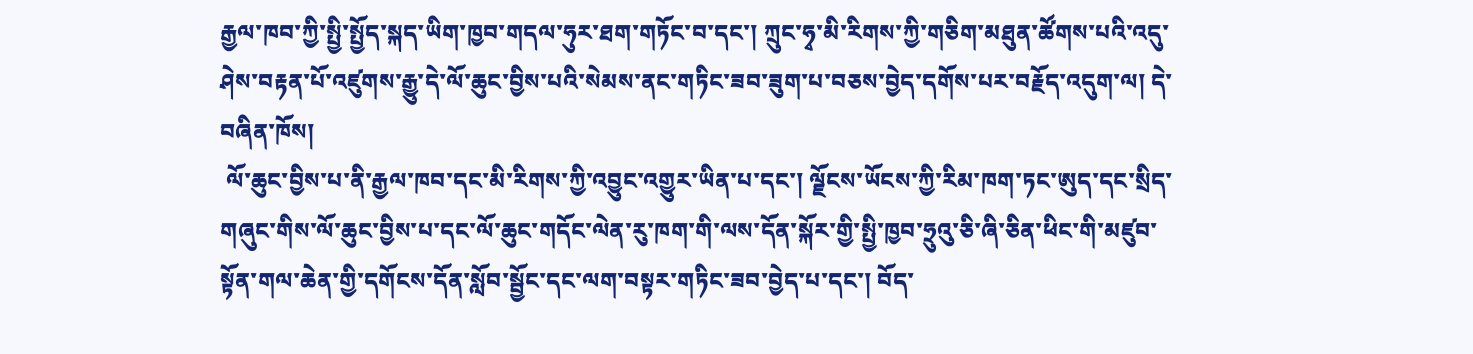རྒྱལ་ཁབ་ཀྱི་སྤྱི་སྤྱོད་སྐད་ཡིག་ཁྱབ་གདལ་ཧུར་ཐག་གཏོང་བ་དང་། ཀྲུང་ཧྭ་མི་རིགས་ཀྱི་གཅིག་མཐུན་ཚོགས་པའི་འདུ་ཤེས་བརྟན་པོ་འཛུགས་རྒྱུ་དེ་ལོ་ཆུང་བྱིས་པའི་སེམས་ནང་གཏིང་ཟབ་ཟུག་པ་བཅས་བྱེད་དགོས་པར་བརྗོད་འདུག་ལ། དེ་བཞིན་ཁོས།
 ལོ་ཆུང་བྱིས་པ་ནི་རྒྱལ་ཁབ་དང་མི་རིགས་ཀྱི་འབྱུང་འགྱུར་ཡིན་པ་དང་། ལྗོངས་ཡོངས་ཀྱི་རིམ་ཁག་ཏང་ཨུད་དང་སྲིད་གཞུང་གིས་ལོ་ཆུང་བྱིས་པ་དང་ལོ་ཆུང་གདོང་ལེན་རུ་ཁག་གི་ལས་དོན་སྐོར་གྱི་སྤྱི་ཁྱབ་ཧྲུའུ་ཅི་ཞི་ཅིན་ཕིང་གི་མཛུབ་སྟོན་གལ་ཆེན་གྱི་དགོངས་དོན་སློབ་སྦྱོང་དང་ལག་བསྟར་གཏིང་ཟབ་བྱེད་པ་དང་། བོད་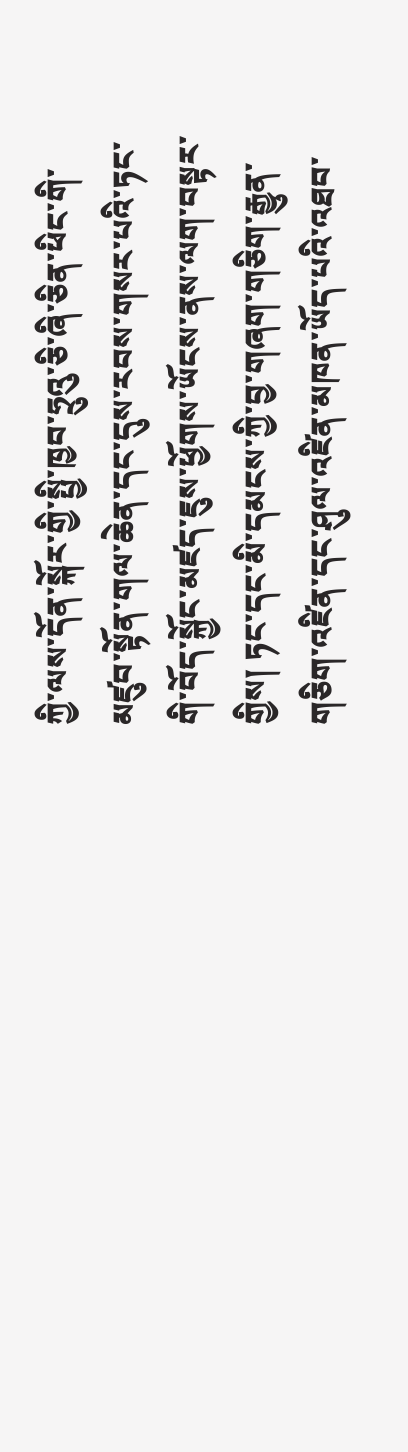ཀྱི་ལས་དོན་སྐོར་གྱི་སྤྱི་ཁྱབ་ཧྲུའུ་ཅི་ཞི་ཅིན་ཕིང་གི་མཛུབ་སྟོན་གལ་ཆེན་དང་དུས་རབས་གསར་པའི་ཏང་གི་བོད་སྐྱོང་མཛད་ཇུས་ཕྱོགས་ཡོངས་ནས་ལག་བསྟར་གྱིས། ཏང་དང་མི་དམངས་ཀྱི་བྱ་གཞག་གཅིག་རྒྱུན་གཅིག་འཛིན་དང་ཤུལ་འཛིན་མཁན་ཡོད་པའི་འཐབ་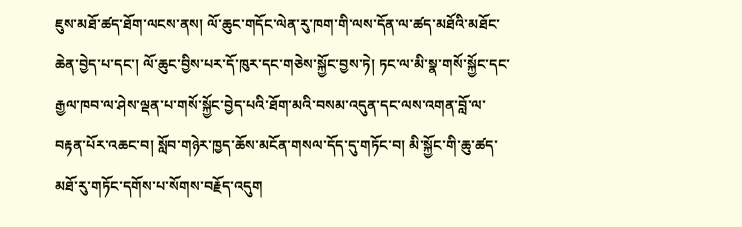ཇུས་མཐོ་ཚད་ཐོག་ལངས་ནས། ལོ་ཆུང་གདོང་ལེན་རུ་ཁག་གི་ལས་དོན་ལ་ཚད་མཐོའི་མཐོང་ཆེན་བྱེད་པ་དང་། ལོ་ཆུང་བྱིས་པར་དོ་ཁུར་དང་གཅེས་སྐྱོང་བྱས་ཏེ། ཏང་ལ་མི་སྣ་གསོ་སྐྱོང་དང་རྒྱལ་ཁབ་ལ་ཤེས་ལྡན་པ་གསོ་སྐྱོང་བྱེད་པའི་ཐོག་མའི་བསམ་འདུན་དང་ལས་འགན་བློ་ལ་བརྟན་པོར་འཆང་བ། སློབ་གཉེར་ཁྱད་ཆོས་མངོན་གསལ་དོད་དུ་གཏོང་བ། མི་སྐྱོང་གི་ཆུ་ཚད་མཐོ་རུ་གཏོང་དགོས་པ་སོགས་བརྗོད་འདུག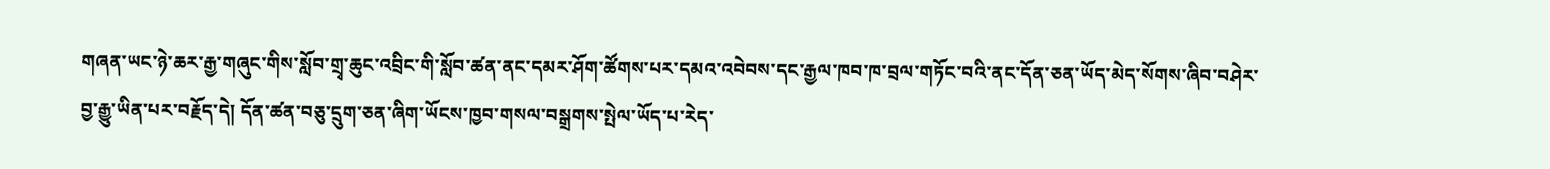གཞན་ཡང་ཉེ་ཆར་རྒྱ་གཞུང་གིས་སློབ་གྲྭ་ཆུང་འབྲིང་གི་སློབ་ཚན་ནང་དམར་ཤོག་ཚོགས་པར་དམའ་འབེབས་དང་རྒྱལ་ཁབ་ཁ་བྲལ་གཏོང་བའི་ནང་དོན་ཅན་ཡོད་མེད་སོགས་ཞིབ་བཤེར་བྱ་རྒྱུ་ཡིན་པར་བརྗོད་དེ། དོན་ཚན་བཅུ་དྲུག་ཅན་ཞིག་ཡོངས་ཁྱབ་གསལ་བསྒྲགས་སྤེལ་ཡོད་པ་རེད་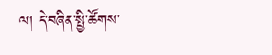ལ། དེ་བཞིན་སྤྱི་ཚོགས་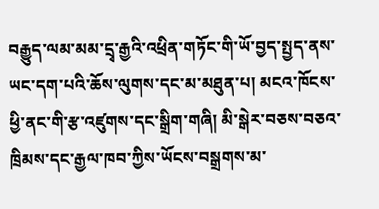བརྒྱུད་ལམ་མམ་དྲྭ་རྒྱའི་འཕྲིན་གཏོང་གི་ཡོ་བྱད་སྤྱད་ནས་ཡང་དག་པའི་ཆོས་ལུགས་དང་མ་མཐུན་པ། མངའ་ཁོངས་ཕྱི་ནང་གི་རྩ་འཛུགས་དང་སྒྲིག་གཞི། མི་སྒེར་བཅས་བཅའ་ཁྲིམས་དང་རྒྱལ་ཁབ་ཀྱིས་ཡོངས་བསྒྲགས་མ་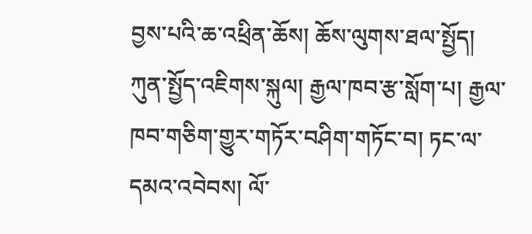བྱས་པའི་ཆ་འཕྲིན་ཆོས། ཆོས་ལུགས་ཐལ་སྤྱོད། ཀུན་སྤྱོད་འཇིགས་སྐུལ། རྒྱལ་ཁབ་རྩ་སློག་པ། རྒྱལ་ཁབ་གཅིག་གྱུར་གཏོར་བཤིག་གཏོང་བ། ཏང་ལ་དམའ་འབེབས། ལོ་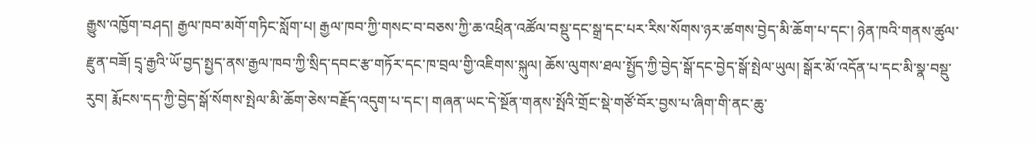རྒྱུས་འཁྱོག་བཤད། རྒྱལ་ཁབ་མགོ་གཏིང་སློག་པ། རྒྱལ་ཁབ་ཀྱི་གསང་བ་བཅས་ཀྱི་ཆ་འཕྲིན་འཚོལ་བསྡུ་དང་སྒྲ་དང་པར་རིས་སོགས་ཉར་ཚགས་བྱེད་མི་ཆོག་པ་དང་། ཉེན་ཁའི་གནས་ཚུལ་རྫུན་བཟོ། དྲྭ་རྒྱའི་ཡོ་བྱད་སྤྱད་ནས་རྒྱལ་ཁབ་ཀྱི་སྲིད་དབང་རྩ་གཏོར་དང་ཁ་བྲལ་གྱི་འཇིགས་སྐུལ། ཆོས་ལུགས་ཐལ་སྤྱོད་ཀྱི་བྱེད་སྒོ་དང་བྱེད་སྒོ་སྤེལ་ཡུལ། སྒོར་མོ་འདོན་པ་དང་མི་སྣ་བསྡུ་རུབ། རྨོངས་དད་ཀྱི་བྱེད་སྒོ་སོགས་སྤེལ་མི་ཆོག་ཅེས་བརྗོད་འདུག་པ་དང་། གཞན་ཡང་དེ་སྔོན་གནས་སྤོའི་གྲོང་སྡེ་གཙོ་བོར་བྱས་པ་ཞིག་གི་ནང་ཆུ་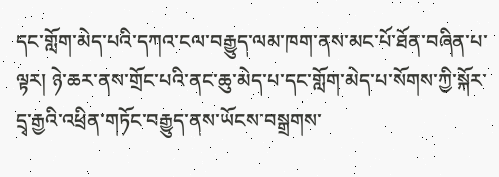དང་གློག་མེད་པའི་དཀའ་ངལ་བརྒྱུད་ལམ་ཁག་ནས་མང་པོ་ཐོན་བཞིན་པ་ལྟར། ཉེ་ཆར་ནས་གྲོང་པའི་ནང་ཆུ་མེད་པ་དང་གློག་མེད་པ་སོགས་ཀྱི་སྐོར་དྲྭ་རྒྱའི་འཕྲིན་གཏོང་བརྒྱུད་ནས་ཡོངས་བསྒྲགས་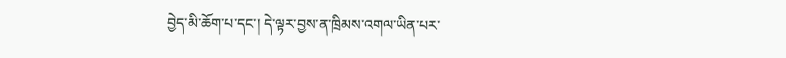བྱེད་མི་ཆོག་པ་དང་། དེ་ལྟར་བྱས་ན་ཁྲིམས་འགལ་ཡིན་པར་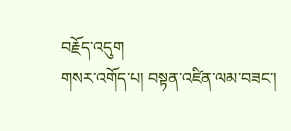བརྗོད་འདུག
གསར་འགོད་པ། བསྟན་འཛིན་ལམ་བཟང་།